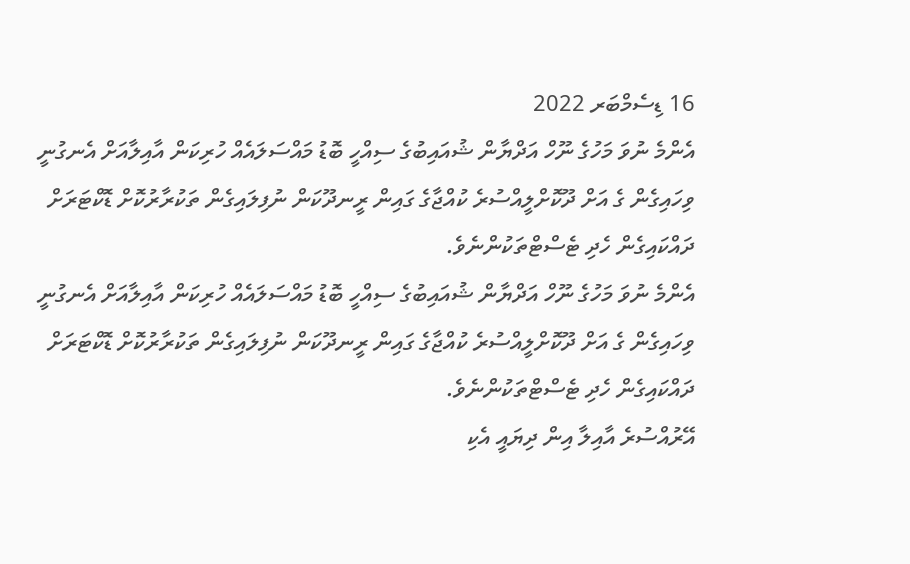16 ޑިސެމްބަރ 2022
އެންމެ ނުވަ މަހުގެ ނޫހް އަދްޔާން ޝުއައިބުގެ ސިއްހީ ބޮޑު މައްސަލައެއް ހުރިކަން އާއިލާއަށް އެނގުނީ ވިހައިގެން ގެ އަށް ދޫކޮށްލީއްސުރެ ކުއްޖާގެ ގައިން ރީނދޫކަން ނުފިލައިގެން ތަކުރާރުކޮށް ޑޮކްޓަރަށް ދައްކައިގެން ހެދި ޓެސްޓްތަކުންނެވެ.
އެންމެ ނުވަ މަހުގެ ނޫހް އަދްޔާން ޝުއައިބުގެ ސިއްހީ ބޮޑު މައްސަލައެއް ހުރިކަން އާއިލާއަށް އެނގުނީ ވިހައިގެން ގެ އަށް ދޫކޮށްލީއްސުރެ ކުއްޖާގެ ގައިން ރީނދޫކަން ނުފިލައިގެން ތަކުރާރުކޮށް ޑޮކްޓަރަށް ދައްކައިގެން ހެދި ޓެސްޓްތަކުންނެވެ.
އޭރުއްސުރެ އާއިލާ އިން ދިޔައީ އެކި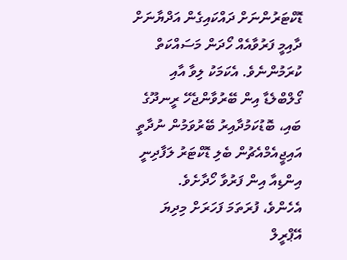ޑޮކްޓަރުންނަށް ދައްކައިގެން އަދްޔާނަށް ދާއިމީ ފަރުވާއެއް ހޯދަން މަސައްކަތް ކުރަމުންނެވެ. އެކަމަކު ލިވާ އާއި ގޯލްބްލެޑާ އިން ބޭރުވާންޖެހޭ ރީނދޫގެ ބައި، ބޮޑުކަމުދާއިރު ބޭރުވަމުން ނުދާތީ އައިޖީއެމްއެޗުން ބެލި ޑޮކްޓަރު ލަފާދިނީ އިންޑިއާ އިން ފަރުވާ ހޯދާށެވެ.
އެހެންވެ، ފުރަތަމަ ފަހަރަށް މިދިޔަ އޭޕްރީލް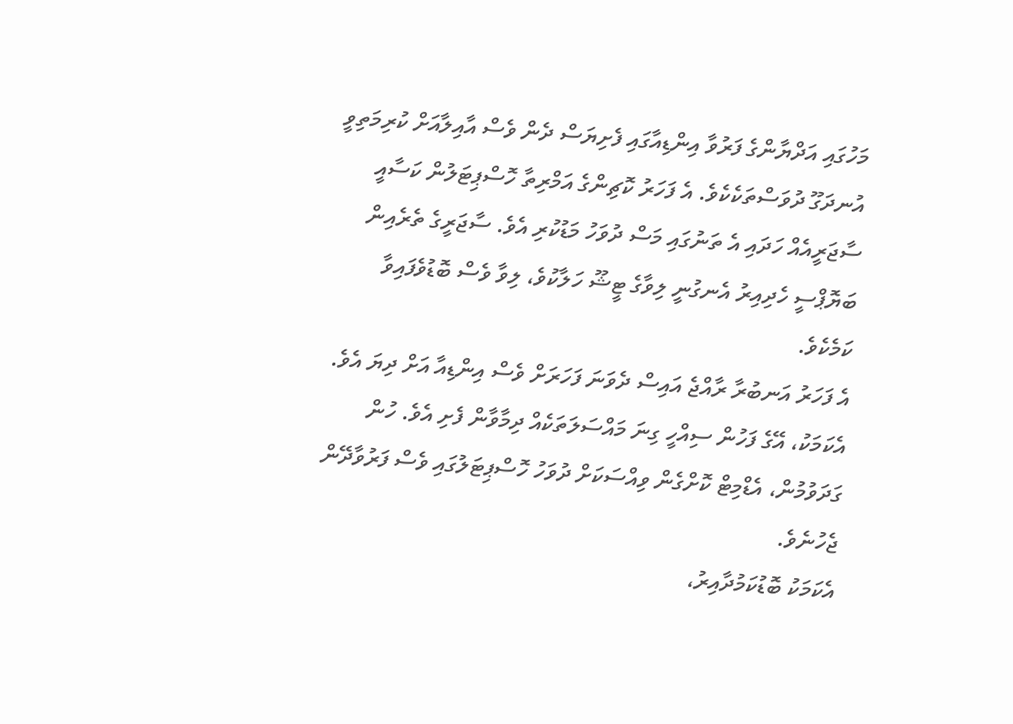މަހުގައި އަދްޔާންގެ ފަރުވާ އިންޑިއާގައި ފެށިޔަސް ދެން ވެސް އާއިލާއަށް ކުރިމަތިވީ އުނދަގޫ ދުވަސްތަކެކެވެ. އެ ފަހަރު ކޮޗިންގެ އަމްރިތާ ހޮސްޕިޓަލުން ކަސާއީ ސާޖަރީއެއް ހަދައި އެ ތަނުގައި މަސް ދުވަހު މަޑުކުރި އެވެ. ސާޖަރީގެ ތެރެއިން ބަޔޮޕްސީ ހެދިއިރު އެނގުނީ ލިވާގެ ޓީޝޫ ހަލާކުވެ، ލިވާ ވެސް ބޮޑުވެފައިވާ ކަމެކެވެ.
އެ ފަހަރު އަނބުރާ ރާއްޖެ އައިސް ދެވަނަ ފަހަރަށް ވެސް އިންޑިއާ އަށް ދިޔަ އެވެ. އެކަމަކު، އޭގެ ފަހުން ސިއްހީ ގިނަ މައްސަލަތަކެއް ދިމާވާން ފެށި އެވެ. ހުން ގަދަވުމުން، އެޑްމިޓް ކޮށްގެން ވިއްސަކަށް ދުވަހު ހޮސްޕިޓަލުގައި ވެސް ފަރުވާދޭން ޖެހުނެވެ.
އެކަމަކު ބޮޑުކަމުދާއިރު،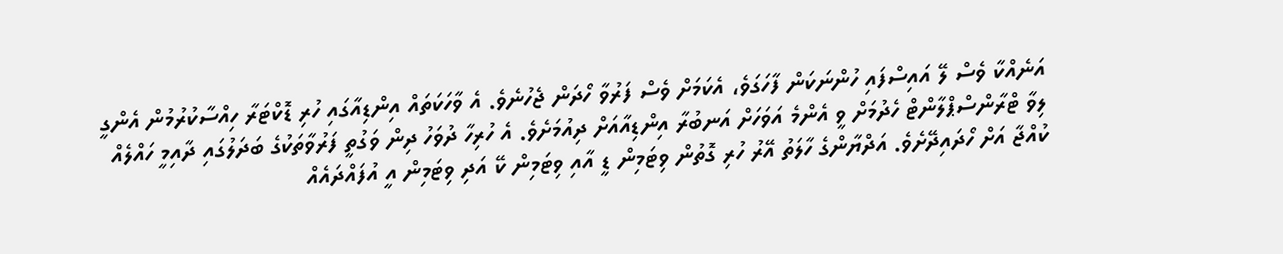އަނެއްކާ ވެސް ލޭ އައިސްފައި ހުންނަކަން ފާހަގަވެ، އެކަމަށް ވެސް ފަރުވާ ހޯދަން ޖެހުނެވެ. އެ ވާހަކަތައް އިންޑިއާގައި ހުރި ޑޮކްޓަރާ ހިއްސާކުރުމުން އެންގީ ލިވާ ޓްރާންސްޕްލާންޓް ހެދުމަށް ވީ އެންމެ އަވަހަށް އަނބުރާ އިންޑިއާއަށް ދިއުމަށެވެ. އެ ހުރިހާ ދުވަހު ދިން ވަގުތީ ފަރުވާތަކުގެ ބަދަލުގައި ދާއިމީ ހައްލެއް ކުއްޖާ އަށް ހޯދައިދޭށެވެ. އަދްޔާންގެ ހާލަތު އޭރު ހުރި ގޮތުން ވިޓަމިން ޑީ އާއި ވިޓަމިން ކޭ އަދި ވިޓަމިން އީ އުފައްދައެއް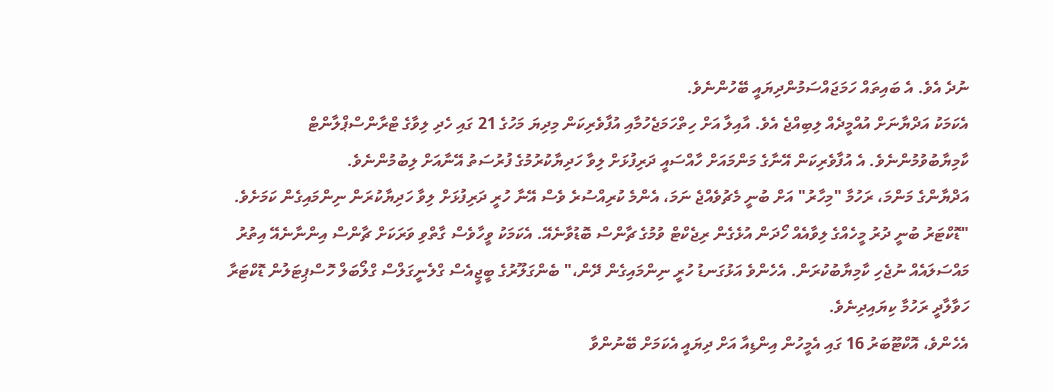ނުދެ އެވެ. އެ ބައިތައް ހަމަޖައްސަމުންދިޔައީ ބޭހުންނެވެ.
އެކަމަކު އަދްޔާނަށް އުއްމީދެއް ލިބިއްޖެ އެވެ. އާއިލާ އަށް ހިތްހަމަޖެހުމާއި އުފާވެރިކަން މިދިޔަ މަހުގެ 21 ގައި ހެދި ލިވާގެ ޓްރާންސްޕްލާންޓް ކާމިޔާބުވުމުންނެވެ. އެ އުފާވެރިކަން އޭނާގެ މަންމައަށް ހާއްސައީ ދަރިފުޅަށް ލިވާ ހަދިޔާކުރުމުގެ ފުރުސަތު އޭނާއަށް ލިބުމުންނެވެ.
އަދްޔާންގެ މަންމަ، ރަހުމާ "މިހާރު" އަށް ބުނީ މެޗުވެއްޖެ ނަމަ، އެންމެ ކުރިއްސުރެ ވެސް އޭނާ ހުރީ ދަރިފުޅަށް ލިވާ ހަދިޔާކުރަން ނިންމައިގެން ކަމަށެވެ.
"ޑޮކްޓަރު ބުނީ ދުރު މީހެއްގެ ލިވާއެއް ހޯދަން އުޅެގެން ރިޖެކްޓް ވުމުގެ ޗާންސް ބޮޑުވާނެއޭ. އެކަމަކު ވީހާވެސް ގާތްވި ވަރަކަށް ޗާންސް އިންނާނެއޭ އިތުރު މައްސަލައެއް ނުޖެހި ކާމިޔާބުކުރަން. އެހެންވެ އަޅުގަނޑު ހުރީ ނިންމައިގެން ދޭން،" ބެންގަލޫރުގެ ބީޖީއެސް ގްލެނީގަލްސް ގްލޯބަލް ހޮސްޕިޓަލުން ޑޮކްޓަރާ ހަވާލާދީ ރަހުމާ ކިޔައިދިނެވެ.
އެހެންވެ، އޮކްޓޫބަރު 16 ގައި އެމީހުން އިންޑިއާ އަށް ދިޔައީ އެކަމަށް ބޭނުންވާ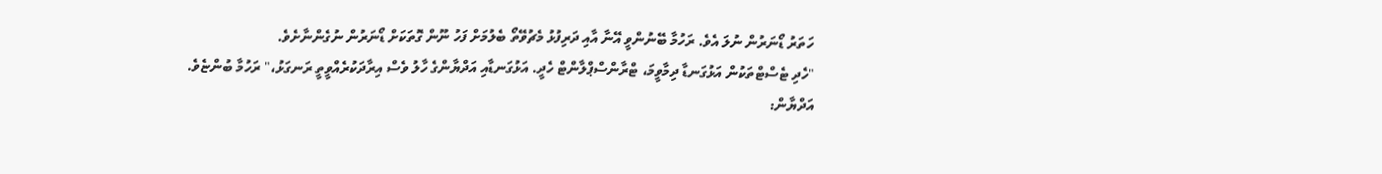ހަތަރު ޑޯނަރުން ނުލަ އެވެ. ރަހުމާ ބޭނުންވީ އޭނާ އާއި ދަރިފުޅު މެޗުވޭތޯ ބެލުމަށް ފަހު ނޫން ގޮތަކަށް ޑޯނަރުން ނުގެންނާށެވެ.
"ހެދި ޓެސްޓްތަކުން އަޅުގަނޑާ ދިމާވީމަ، ޓްރާންސްޕްލާންޓް ހެދީ. އަޅުގަނޑާއި އަދްޔާންގެ ހާލު ވެސް އިރާދަކުރެއްވީތީ ރަނގަޅު،" ރަހުމާ ބުންޏެވެ.
އަދްޔާން: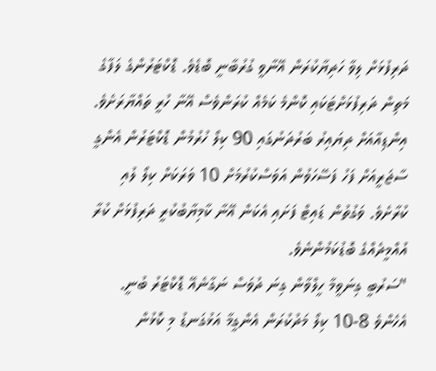ދަރިފުޅަށް ލިވާ ހަދިޔާކުރަން އޭނާވީ ގުރުބާނީ ބޮޑެވެ. ޑޮކްޓަރުންގެ ލަފާގެ މަތިން ދަރިފުޅަށްޓަކައި ކޮންމެ ކަމެއް ކުރަންވެސް އޭނާ ހުރީ ތައްޔާރަށެވެ. އިންޑިއާއަށް ދިޔައިރު ބަރުދަނުގައި 90 ކިލޯ ހުރުމުން ޑޮކްޓަރުން އެންގީ ސާޖަރީއަށް ފަހު ފަސޭހަވުން އަވަސްކުރުމަށް 10 ވަރަކަށް ކިލޯ ލުއި ކުރާށެވެ. ވަގުތުން ޑައިޓް ފަށައި އެކަން އޭނާ ކާމިޔާބުކުރީ ދަރިފުޅަށް ކުރާ އުއްމީދެއްގެ ބޮޑުކަމުންނެވެ.
"ސަރުބީ ގިނަވީމާ ހީލްވާން ގިނަ ދުވަސް ނަގާނެއޭ ޑޮކްޓަރު ބުނީ. އެހެންވެ 8-10 ކިލޯ މަދުކުރަން އެންގީމާ އަޅުގަނޑު މި ކޮޅުން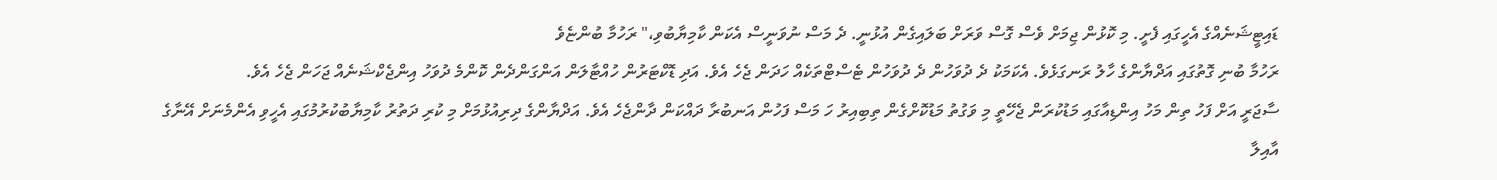ޑައިޓީޝަނެއްގެ އެހީގައި ފެށީ. މި ކޮޅުން ޖިމަށް ވެސް ގޮސް ވަރަށް ބަލައިގެން އުޅުނީ. ދެ މަސް ނުވަނީސް އެކަން ކާމިޔާބުވި،" ރަހުމާ ބުންޏެވެ
ރަހުމާ ބުނި ގޮތުގައި އަދްޔާންގެ ހާލު ރަނގަޅެވެ. އެކަމަކު ދެ ދުވަހުން ދެ ދުވަހުން ޓެސްޓްތަކެއް ހަދަން ޖެހެ އެވެ. އަދި ޑޮކްޓަރުން ހުއްޓާލަން އަންގަންދެން ކޮންމެ ދުވަހު އިންޖެކްޝަނެއް ޖަހަން ޖެހެ އެވެ.
ސާޖަރީ އަށް ފަހު ތިން މަހު އިންޑިއާގައި މަޑުކުރަން ޖެހޭތީ މި ވަގުތު މަޑުކޮށްގެން ތިބިއިރު ހަ މަސް ފަހުން އަނބުރާ ދައްކަން ދާންޖެހެ އެވެ. އަދްޔާންގެ ދިރިއުޅުމަށް މި ކުރި ދަތުރު ކާމިޔާބުކުރުމުގައި އެހީވި އެންމެނަށް އޭނާގެ އާއިލާ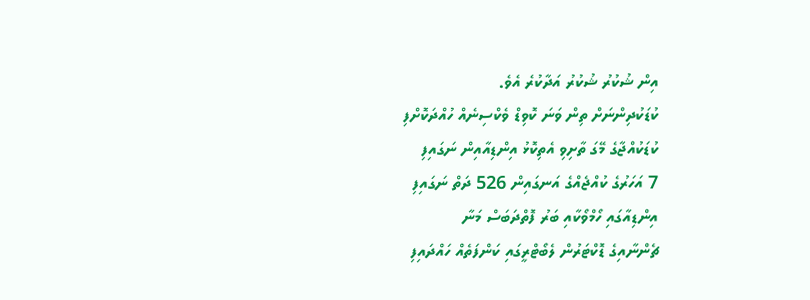އިން ޝުކުރު ޝުކުރު އަދާކުރެ އެވެ.
ކުޑަކުދިންނަށް ތިން ވަނަ ކޮވިޑް ވެކްސިނެއް ހުއްދަކޮށްފި
ކުޑަކުއްޖާގެ މޭގަ ތާށިވި އެތިކޮޅު އިންޑިއާއިން ނަގައިފި
7 އަހަރުގެ ކުއްޖެއްގެ އަނގައިން 526 ދަތް ނަގައިފި
އިންޑިއާގައި ހޯމްވޯކާއި ބަރު ފޮތްދަބަސް މަނާ
ޗެންނާއިގެ ޑޮކްޓަރުން ލެބޯޓްރީގައި ކަންފަތެއް ހައްދައިފި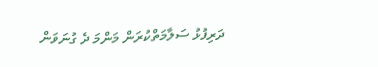ދަރިފުޅު ސަލާމަތްކުރަން މަންމަ ދެ ގުނަވަން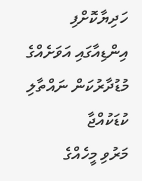ހަދިޔާކޮށްފި
އިންޑިއާގައި އަވަށެއްގެ މުޑުދާރުކަން ނައްތާލި ކުޑަކުއްޖާ
މަރުވި މީހެއްގެ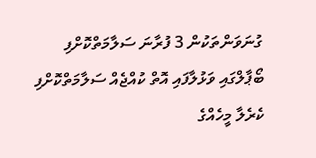ގުނަވަންތަކުން 3 ފުރާނަ ސަލާމަތްކޮށްފި
ބޯޕާލްގައި ވަޅުލާފައި އޮތް ކުއްޖެއް ސަލާމަތްކޮށްފި
ކެރެލާ މީހެއްގެ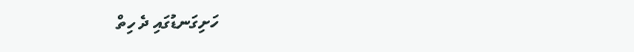ހަށިގަނޑުގައި ދެ ހިތް